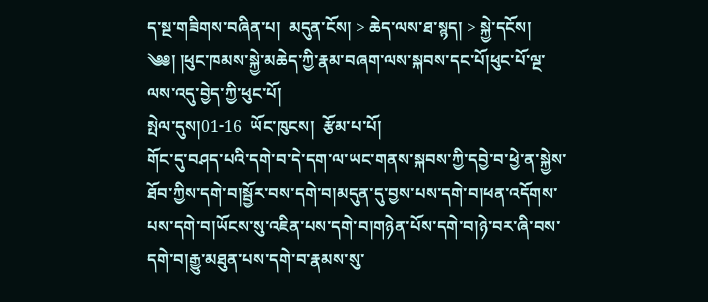ད་སྔ་གཟིགས་བཞིན་པ།  མདུན་ངོས། > ཆེད་ལས་ཐ་སྙད། > སྐྱེ་དངོས།
༄༅། །ཕུང་ཁམས་སྐྱེ་མཆེད་ཀྱི་རྣམ་བཞག་ལས་སྐབས་དང་པོ།ཕུང་པོ་ལྔ་ལས་འདུ་བྱེད་ཀྱི་ཕུང་པོ།
སྤེལ་དུས།01-16  ཡོང་ཁུངས།  རྩོམ་པ་པོ།
གོང་དུ་བཤད་པའི་དགེ་བ་དེ་དག་ལ་ཡང་གནས་སྐབས་ཀྱི་དབྱེ་བ་ཕྱེ་ན་སྐྱེས་ཐོབ་ཀྱིས་དགེ་བ།སྦྱོར་བས་དགེ་བ།མདུན་དུ་བྱས་པས་དགེ་བ།ཕན་འདོགས་པས་དགེ་བ།ཡོངས་སུ་འཇིན་པས་དགེ་བ།གཉེན་པོས་དགེ་བ།ཉེ་བར་ཞི་བས་དགེ་བ།རྒྱུ་མཐུན་པས་དགེ་བ་རྣམས་སུ་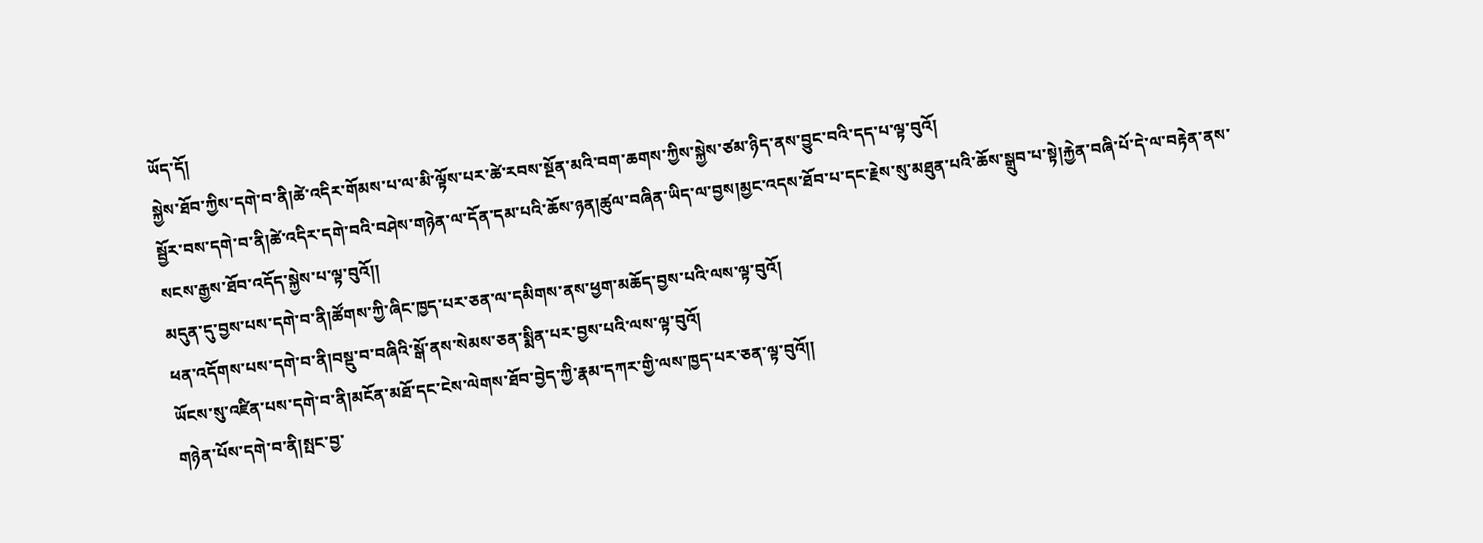ཡོད་དོ།
སྐྱེས་ཐོབ་ཀྱིས་དགེ་བ་ནི།ཚེ་འདིར་གོམས་པ་ལ་མི་ལྟོས་པར་ཚེ་རབས་སྔོན་མའི་བག་ཆགས་ཀྱིས་སྐྱེས་ཙམ་ཉིད་ནས་བྱུང་བའི་དད་པ་ལྟ་བུའོ།
སྦྱོར་བས་དགེ་བ་ནི།ཚེ་འདིར་དགེ་བའི་བཤེས་གཉེན་ལ་དོན་དམ་པའི་ཆོས་ཉན།ཚུལ་བཞིན་ཡིད་ལ་བྱས།མྱང་འདས་ཐོབ་པ་དང་རྗེས་སུ་མཐུན་པའི་ཆོས་སྒྲུབ་པ་སྟེ།རྐྱེན་བཞི་པོ་དེ་ལ་བརྟེན་ནས་སངས་རྒྱས་ཐོབ་འདོད་སྐྱེས་པ་ལྟ་བུའོ།།
མདུན་དུ་བྱས་པས་དགེ་བ་ནི།ཚོགས་ཀྱི་ཞིང་ཁྱད་པར་ཅན་ལ་དམིགས་ནས་ཕྱག་མཆོད་བྱས་པའི་ལས་ལྟ་བུའོ།
ཕན་འདོགས་པས་དགེ་བ་ནི།བསྡུ་བ་བཞིའི་སྒོ་ནས་སེམས་ཅན་སྨིན་པར་བྱས་པའི་ལས་ལྟ་བུའོ།
ཡོངས་སུ་འཛིན་པས་དགེ་བ་ནི།མངོན་མཐོ་དང་ངེས་ལེགས་ཐོབ་བྱེད་ཀྱི་རྣམ་དཀར་གྱི་ལས་ཁྱད་པར་ཅན་ལྟ་བུའོ།།
གཉེན་པོས་དགེ་བ་ནི།སྤང་བྱ་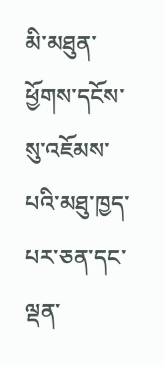མི་མཐུན་ཕྱོགས་དངོས་སུ་འཇོམས་པའི་མཐུ་ཁྱད་པར་ཅན་དང་ལྡན་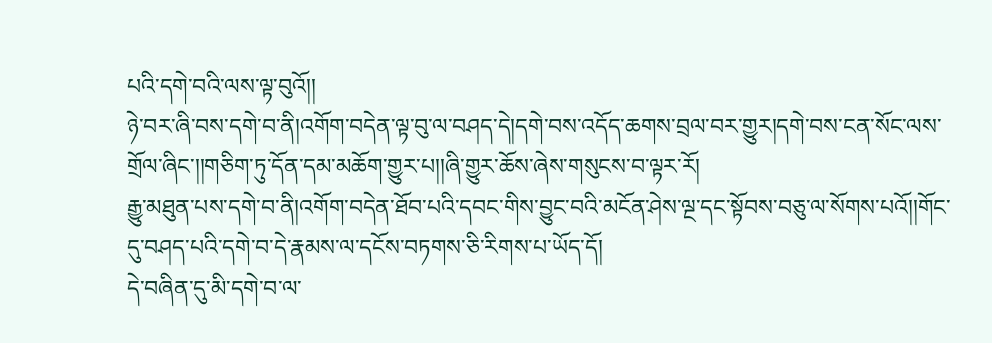པའི་དགེ་བའི་ལས་ལྟ་བུའོ།།
ཉེ་བར་ཞི་བས་དགེ་བ་ནི།འགོག་བདེན་ལྟ་བུ་ལ་བཤད་དེ།དགེ་བས་འདོད་ཆགས་བྲལ་བར་གྱུར།དགེ་བས་ངན་སོང་ལས་གྲོལ་ཞིང་།།གཅིག་ཏུ་དོན་དམ་མཆོག་གྱུར་པ།།ཞི་གྱུར་ཆོས་ཞེས་གསུངས་བ་ལྟར་རོ།
རྒྱུ་མཐུན་པས་དགེ་བ་ནི།འགོག་བདེན་ཐོབ་པའི་དབང་གིས་བྱུང་བའི་མངོན་ཤེས་ལྔ་དང་སྟོབས་བཅུ་ལ་སོགས་པའོ།།གོང་དུ་བཤད་པའི་དགེ་བ་དེ་རྣམས་ལ་དངོས་བཏགས་ཅི་རིགས་པ་ཡོད་དོ།
དེ་བཞིན་དུ་མི་དགེ་བ་ལ་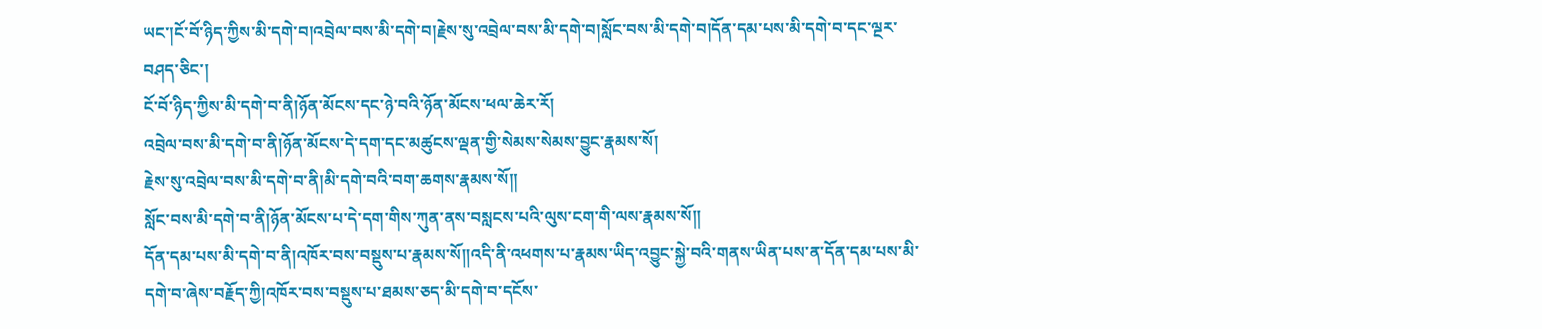ཡང་།ངོ་བོ་ཉིད་ཀྱིས་མི་དགེ་བ།འབྲེལ་བས་མི་དགེ་བ།རྗེས་སུ་འབྲེལ་བས་མི་དགེ་བ།སློང་བས་མི་དགེ་བ།དོན་དམ་པས་མི་དགེ་བ་དང་ལྔར་བཤད་ཅིང་།
ངོ་བོ་ཉིད་ཀྱིས་མི་དགེ་བ་ནི།ཉོན་མོངས་དང་ཉེ་བའི་ཉོན་མོངས་ཕལ་ཆེར་རོ།
འབྲེལ་བས་མི་དགེ་བ་ནི།ཉོན་མོངས་དེ་དག་དང་མཚུངས་ལྡན་གྱི་སེམས་སེམས་བྱུང་རྣམས་སོ།
རྗེས་སུ་འབྲེལ་བས་མི་དགེ་བ་ནི།མི་དགེ་བའི་བག་ཆགས་རྣམས་སོ།།
སློང་བས་མི་དགེ་བ་ནི།ཉོན་མོངས་པ་དེ་དག་གིས་ཀུན་ནས་བསླངས་པའི་ལུས་ངག་གི་ལས་རྣམས་སོ།།
དོན་དམ་པས་མི་དགེ་བ་ནི།འཁོར་བས་བསྡུས་པ་རྣམས་སོ།།འདི་ནི་འཕགས་པ་རྣམས་ཡིད་འབྱུང་སྐྱེ་བའི་གནས་ཡིན་པས་ན་དོན་དམ་པས་མི་དགེ་བ་ཞེས་བརྗོད་ཀྱི།འཁོར་བས་བསྡུས་པ་ཐམས་ཅད་མི་དགེ་བ་དངོས་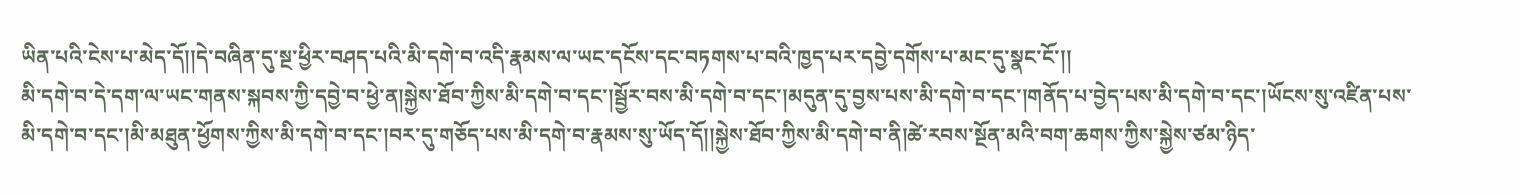ཡིན་པའི་ངེས་པ་མེད་དོ།།དེ་བཞིན་དུ་སྔ་ཕྱིར་བཤད་པའི་མི་དགེ་བ་འདི་རྣམས་ལ་ཡང་དངོས་དང་བཏགས་པ་བའི་ཁྱད་པར་དབྱེ་དགོས་པ་མང་དུ་སྣང་ངོ་།།
མི་དགེ་བ་དེ་དག་ལ་ཡང་གནས་སྐབས་ཀྱི་དབྱེ་བ་ཕྱེ་ན།སྐྱེས་ཐོབ་ཀྱིས་མི་དགེ་བ་དང་།སྦྱོར་བས་མི་དགེ་བ་དང་།མདུན་དུ་བྱས་པས་མི་དགེ་བ་དང་།གནོད་པ་བྱེད་པས་མི་དགེ་བ་དང་།ཡོངས་སུ་འཛིན་པས་མི་དགེ་བ་དང་།མི་མཐུན་ཕྱོགས་ཀྱིས་མི་དགེ་བ་དང་།བར་དུ་གཅོད་པས་མི་དགེ་བ་རྣམས་སུ་ཡོད་དོ།།སྐྱེས་ཐོབ་ཀྱིས་མི་དགེ་བ་ནི།ཚེ་རབས་སྔོན་མའི་བག་ཆགས་ཀྱིས་སྐྱེས་ཙམ་ཉིད་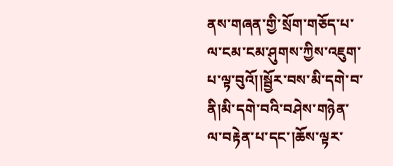ནས་གཞན་གྱི་སྲོག་གཅོད་པ་ལ་ངམ་ངམ་ཤུགས་ཀྱིས་འཇུག་པ་ལྟ་བུའོ།།སྦྱོར་བས་མི་དགེ་བ་ནི།མི་དགེ་བའི་བཤེས་གཉེན་ལ་བརྟེན་པ་དང་།ཆོས་ལྟར་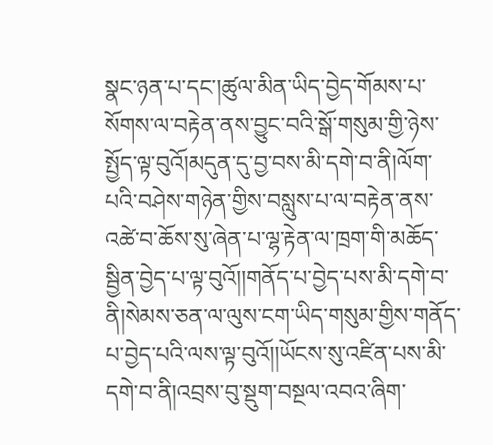སྣང་ཉན་པ་དང་།ཚུལ་མིན་ཡིད་བྱེད་གོམས་པ་སོགས་ལ་བརྟེན་ནས་བྱུང་བའི་སྒོ་གསུམ་གྱི་ཉེས་སྤྱོད་ལྟ་བུའོ།མདུན་དུ་བྱ་བས་མི་དགེ་བ་ནི།ལོག་པའི་བཤེས་གཉེན་གྱིས་བསླུས་པ་ལ་བརྟེན་ནས་འཚེ་བ་ཆོས་སུ་ཞེན་པ་ལྷ་རྟེན་ལ་ཁྲག་གི་མཆོད་སྦྱིན་བྱེད་པ་ལྟ་བུའོ།།གནོད་པ་བྱེད་པས་མི་དགེ་བ་ནི།སེམས་ཅན་ལ་ལུས་ངག་ཡིད་གསུམ་གྱིས་གནོད་པ་བྱེད་པའི་ལས་ལྟ་བུའོ།།ཡོངས་སུ་འཛིན་པས་མི་དགེ་བ་ནི།འབྲས་བུ་སྡུག་བསྔལ་འབའ་ཞིག་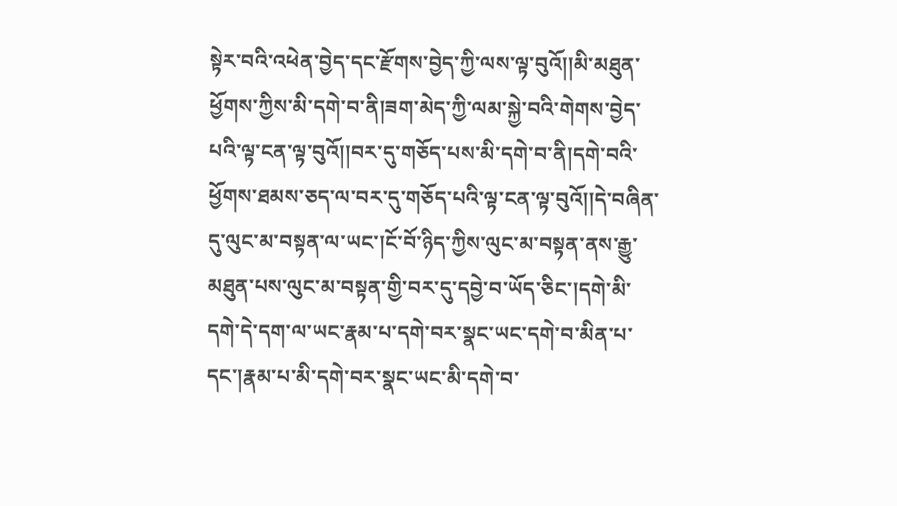སྟེར་བའི་འཕེན་བྱེད་དང་རྫོགས་བྱེད་ཀྱི་ལས་ལྟ་བུའོ།།མི་མཐུན་ཕྱོགས་ཀྱིས་མི་དགེ་བ་ནི།ཟག་མེད་ཀྱི་ལམ་སྐྱེ་བའི་གེགས་བྱེད་པའི་ལྟ་ངན་ལྟ་བུའོ།།བར་དུ་གཅོད་པས་མི་དགེ་བ་ནི།དགེ་བའི་ཕྱོགས་ཐམས་ཅད་ལ་བར་དུ་གཅོད་པའི་ལྟ་ངན་ལྟ་བུའོ།།དེ་བཞིན་དུ་ལུང་མ་བསྟན་ལ་ཡང་།ངོ་བོ་ཉིད་ཀྱིས་ལུང་མ་བསྟན་ནས་རྒྱུ་མཐུན་པས་ལུང་མ་བསྟན་གྱི་བར་དུ་དབྱེ་བ་ཡོད་ཅིང་།དགེ་མི་དགེ་དེ་དག་ལ་ཡང་རྣམ་པ་དགེ་བར་སྣང་ཡང་དགེ་བ་མིན་པ་དང་།རྣམ་པ་མི་དགེ་བར་སྣང་ཡང་མི་དགེ་བ་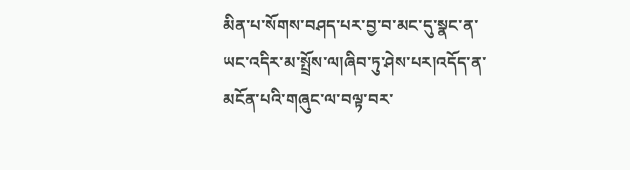མིན་པ་སོགས་བཤད་པར་བྱ་བ་མང་དུ་སྣང་ན་ཡང་འདིར་མ་སྤྲོས་ལ།ཞིབ་ཏུ་ཤེས་པར།འདོད་ན་མངོན་པའི་གཞུང་ལ་བལྟ་བར་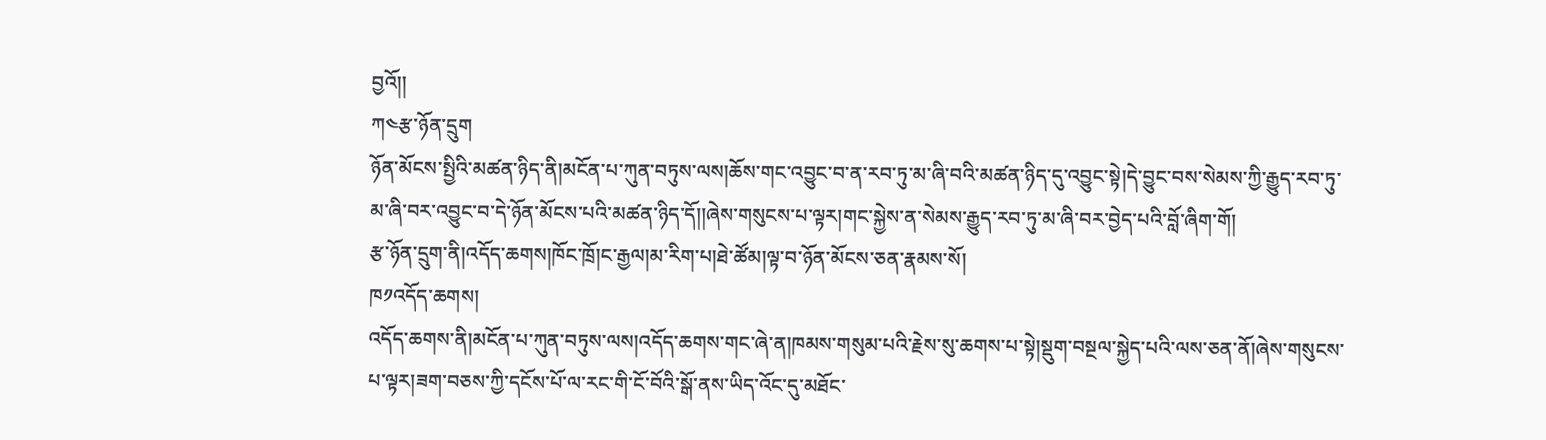བྱའོ།།
ཀ༤རྩ་ཉོན་དྲུག
ཉོན་མོངས་སྤྱིའི་མཚན་ཉིད་ནི།མངོན་པ་ཀུན་བཏུས་ལས།ཆོས་གང་འབྱུང་བ་ན་རབ་ཏུ་མ་ཞི་བའི་མཚན་ཉིད་དུ་འབྱུང་སྟེ།དེ་བྱུང་བས་སེམས་ཀྱི་རྒྱུད་རབ་ཏུ་མ་ཞི་བར་འབྱུང་བ་དེ་ཉོན་མོངས་པའི་མཚན་ཉིད་དོ།།ཞེས་གསུངས་པ་ལྟར།གང་སྐྱེས་ན་སེམས་རྒྱུད་རབ་ཏུ་མ་ཞི་བར་བྱེད་པའི་བློ་ཞིག་གོ།
རྩ་ཉོན་དྲུག་ནི།འདོད་ཆགས།ཁོང་ཁྲོ།ང་རྒྱལ།མ་རིག་པ།ཐེ་ཚོམ།ལྟ་བ་ཉོན་མོངས་ཅན་རྣམས་སོ།
ཁ༡འདོད་ཆགས།
འདོད་ཆགས་ནི།མངོན་པ་ཀུན་བཏུས་ལས།འདོད་ཆགས་གང་ཞེ་ན།ཁམས་གསུམ་པའི་རྗེས་སུ་ཆགས་པ་སྟེ།སྡུག་བསྔལ་སྐྱེད་པའི་ལས་ཅན་ནོ།ཞེས་གསུངས་པ་ལྟར།ཟག་བཅས་ཀྱི་དངོས་པོ་ལ་རང་གི་ངོ་བོའི་སྒོ་ནས་ཡིད་འོང་དུ་མཐོང་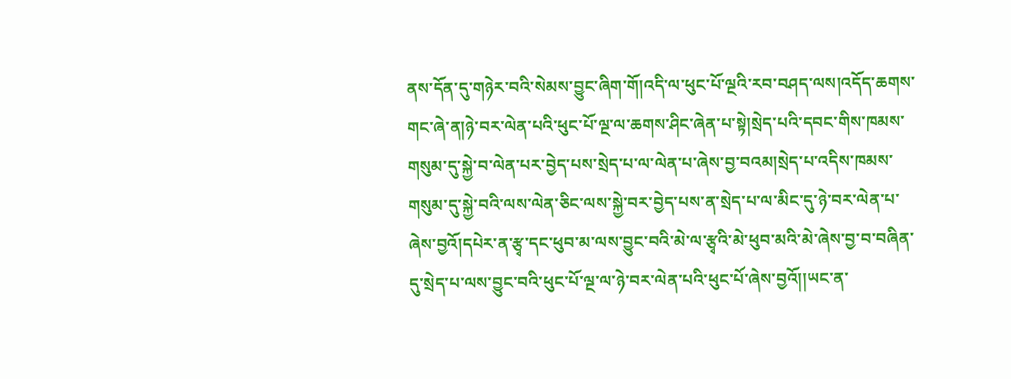ནས་དོན་དུ་གཉེར་བའི་སེམས་བྱུང་ཞིག་གོ།འདི་ལ་ཕུང་པོ་ལྔའི་རབ་བཤད་ལས།འདོད་ཆགས་གང་ཞེ་ན།ཉེ་བར་ལེན་པའི་ཕུང་པོ་ལྔ་ལ་ཆགས་ཤིང་ཞེན་པ་སྟེ།སྲེད་པའི་དབང་གིས་ཁམས་གསུམ་དུ་སྐྱེ་བ་ལེན་པར་བྱེད་པས་སྲེད་པ་ལ་ལེན་པ་ཞེས་བྱ་བའམ།སྲེད་པ་འདིས་ཁམས་གསུམ་དུ་སྐྱེ་བའི་ལས་ལེན་ཅིང་ལས་སྐྱེ་བར་བྱེད་པས་ན་སྲེད་པ་ལ་མིང་དུ་ཉེ་བར་ལེན་པ་ཞེས་བྱའོ།དཔེར་ན་རྩྭ་དང་ཕུབ་མ་ལས་བྱུང་བའི་མེ་ལ་རྩྭའི་མེ་ཕུབ་མའི་མེ་ཞེས་བྱ་བ་བཞིན་དུ་སྲེད་པ་ལས་བྱུང་བའི་ཕུང་པོ་ལྔ་ལ་ཉེ་བར་ལེན་པའི་ཕུང་པོ་ཞེས་བྱའོ།།ཡང་ན་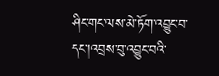ཤིང་གང་ལས་མེ་ཏོག་འབྱུང་བ་དང་།འབྲས་བུ་འབྱུང་བའི་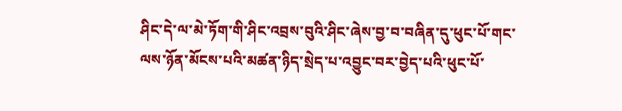ཤིང་དེ་ལ་མེ་ཏོག་གི་ཤིང་འབྲས་བུའི་ཤིང་ཞེས་བྱ་བ་བཞིན་དུ་ཕུང་པོ་གང་ལས་ཉོན་མོངས་པའི་མཚན་ཉིད་སྲེད་པ་འབྱུང་བར་བྱེད་པའི་ཕུང་པོ་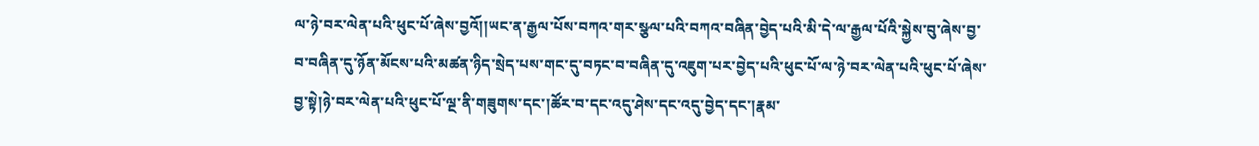ལ་ཉེ་བར་ལེན་པའི་ཕུང་པོ་ཞེས་བྱའོ།།ཡང་ན་རྒྱལ་པོས་བཀའ་གར་སྩལ་པའི་བཀའ་བཞིན་བྱེད་པའི་མི་དེ་ལ་རྒྱལ་པོའི་སྐྱེས་བུ་ཞེས་བྱ་བ་བཞིན་དུ་ཉོན་མོངས་པའི་མཚན་ཉིད་སྲེད་པས་གང་དུ་བཏང་བ་བཞིན་དུ་འཇུག་པར་བྱེད་པའི་ཕུང་པོ་ལ་ཉེ་བར་ལེན་པའི་ཕུང་པོ་ཞེས་བྱ་སྟེ།ཉེ་བར་ལེན་པའི་ཕུང་པོ་ལྔ་ནི་གཟུགས་དང་།ཚོར་བ་དང་འདུ་ཤེས་དང་འདུ་བྱེད་དང་།རྣམ་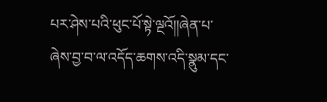པར་ཤེས་པའི་ཕུང་པོ་སྟེ་ལྔའོ།།ཞེན་པ་ཞེས་བྱ་བ་ལ་འདོད་ཆགས་འདི་སྣུམ་དང་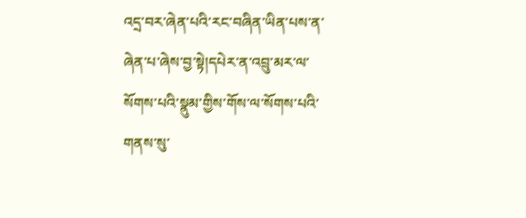འདྲ་བར་ཞེན་པའི་རང་བཞིན་ཡིན་པས་ན་ཞེན་པ་ཞེས་བྱ་སྟེ།དཔེར་ན་འབྲུ་མར་ལ་སོགས་པའི་སྣུམ་གྱིས་གོས་ལ་སོགས་པའི་གནས་སུ་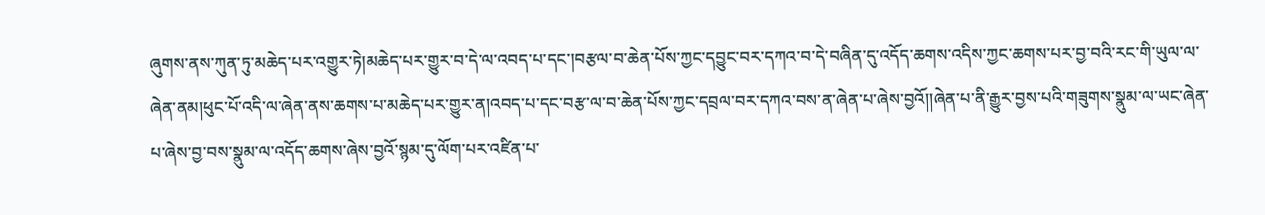ཞུགས་ནས་ཀུན་ཏུ་མཆེད་པར་འགྱུར་ཏེ།མཆེད་པར་གྱུར་བ་དེ་ལ་འབད་པ་དང་།བརྩལ་བ་ཆེན་པོས་ཀྱང་དབྱུང་བར་དཀའ་བ་དེ་བཞིན་དུ་འདོད་ཆགས་འདིས་ཀྱང་ཆགས་པར་བྱ་བའི་རང་གི་ཡུལ་ལ་ཞེན་ནམ།ཕུང་པོ་འདི་ལ་ཞེན་ནས་ཆགས་པ་མཆེད་པར་གྱུར་ན།འབད་པ་དང་བརྩ་ལ་བ་ཆེན་པོས་ཀྱང་དབྲལ་བར་དཀའ་བས་ན་ཞེན་པ་ཞེས་བྱའོ།།ཞེན་པ་ནི་རྒྱུར་བྱས་པའི་གཟུགས་སྣུམ་ལ་ཡང་ཞེན་པ་ཞེས་བྱ་བས་སྣུམ་ལ་འདོད་ཆགས་ཞེས་བྱའོ་སྙམ་དུ་ལོག་པར་འཛིན་པ་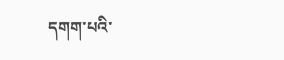དགག་པའི་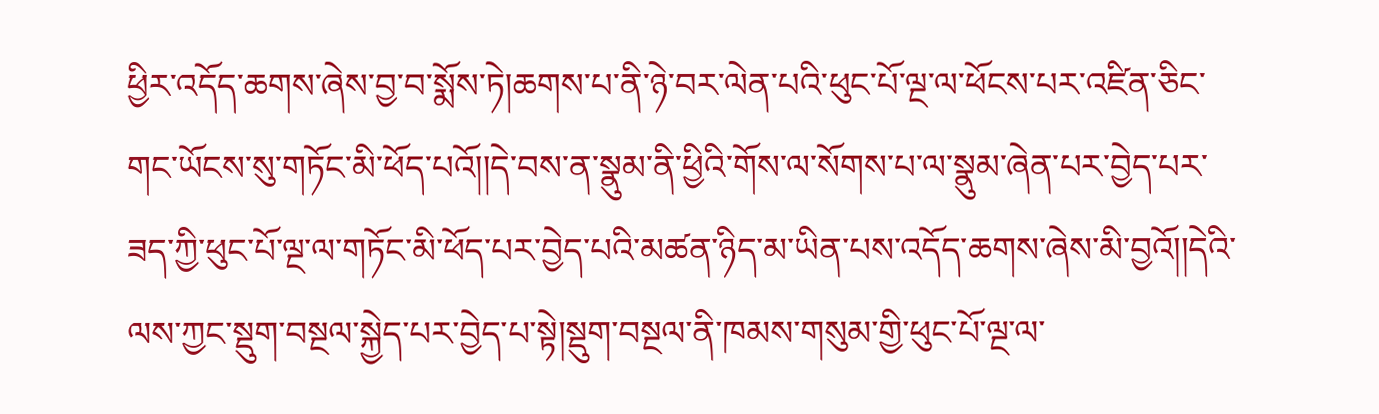ཕྱིར་འདོད་ཆགས་ཞེས་བྱ་བ་སྨོས་ཏེ།ཆགས་པ་ནི་ཉེ་བར་ལེན་པའི་ཕུང་པོ་ལྔ་ལ་ཕོངས་པར་འཛིན་ཅིང་གང་ཡོངས་སུ་གཏོང་མི་ཕོད་པའོ།།དེ་བས་ན་སྣུམ་ནི་ཕྱིའི་གོས་ལ་སོགས་པ་ལ་སྣུམ་ཞེན་པར་བྱེད་པར་ཟད་ཀྱི་ཕུང་པོ་ལྔ་ལ་གཏོང་མི་ཕོད་པར་བྱེད་པའི་མཚན་ཉིད་མ་ཡིན་པས་འདོད་ཆགས་ཞེས་མི་བྱའོ།།དེའི་ལས་ཀྱང་སྡུག་བསྔལ་སྐྱེད་པར་བྱེད་པ་སྟེ།སྡུག་བསྔལ་ནི་ཁམས་གསུམ་གྱི་ཕུང་པོ་ལྔ་ལ་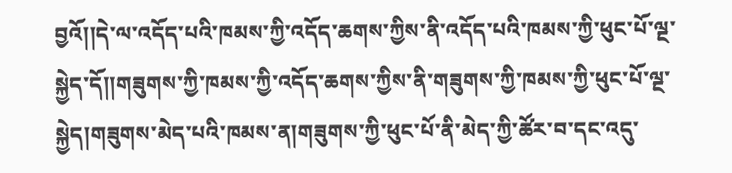བྱའོ།།དེ་ལ་འདོད་པའི་ཁམས་ཀྱི་འདོད་ཆགས་ཀྱིས་ནི་འདོད་པའི་ཁམས་ཀྱི་ཕུང་པོ་ལྔ་སྐྱེད་དོ།།གཟུགས་ཀྱི་ཁམས་ཀྱི་འདོད་ཆགས་ཀྱིས་ནི་གཟུགས་ཀྱི་ཁམས་ཀྱི་ཕུང་པོ་ལྔ་སྐྱེད།གཟུགས་མེད་པའི་ཁམས་ན།གཟུགས་ཀྱི་ཕུང་པོ་ནི་མེད་ཀྱི་ཚོར་བ་དང་འདུ་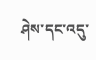ཤེས་དང་འདུ་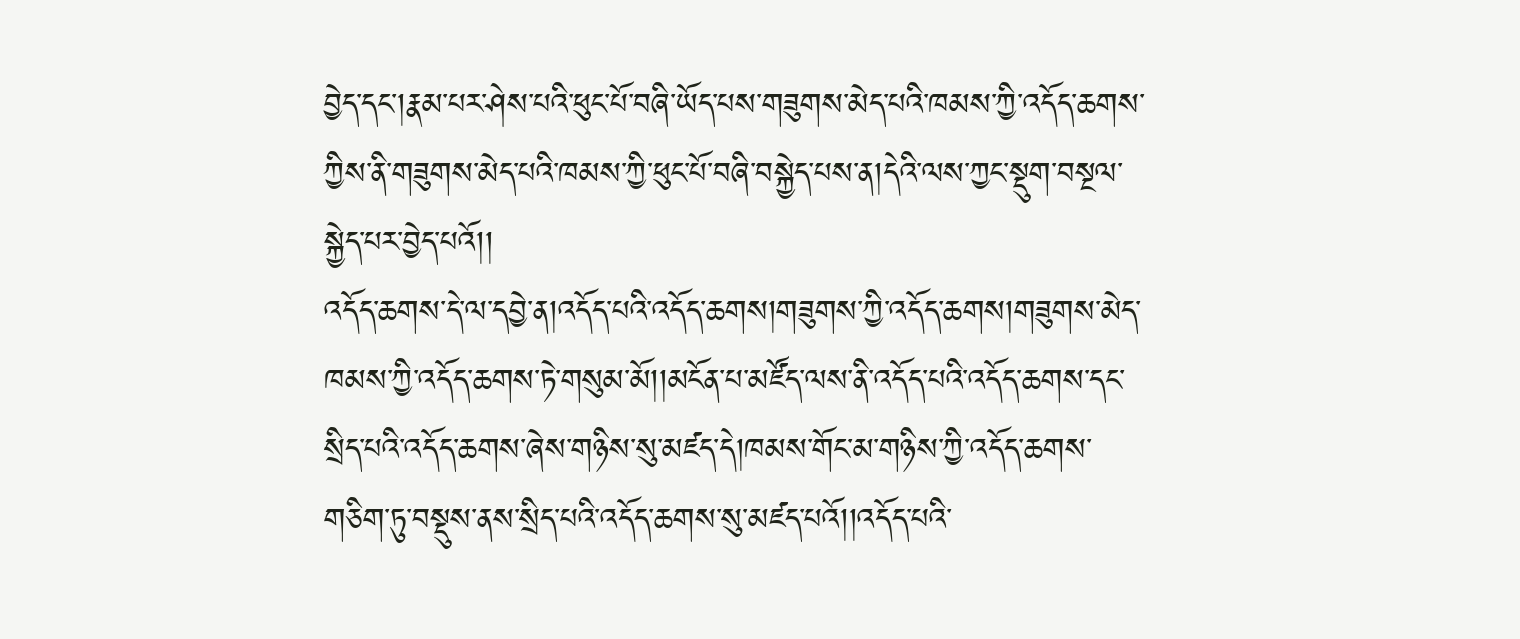བྱེད་དང་།རྣམ་པར་ཤེས་པའི་ཕུང་པོ་བཞི་ཡོད་པས་གཟུགས་མེད་པའི་ཁམས་ཀྱི་འདོད་ཆགས་ཀྱིས་ནི་གཟུགས་མེད་པའི་ཁམས་ཀྱི་ཕུང་པོ་བཞི་བསྐྱེད་པས་ན།དེའི་ལས་ཀྱང་སྡུག་བསྔལ་སྐྱེད་པར་བྱེད་པའོ།།
འདོད་ཆགས་དེ་ལ་དབྱེ་ན།འདོད་པའི་འདོད་ཆགས།གཟུགས་ཀྱི་འདོད་ཆགས།གཟུགས་མེད་ཁམས་ཀྱི་འདོད་ཆགས་ཏེ་གསུམ་མོ།།མངོན་པ་མཛོད་ལས་ནི་འདོད་པའི་འདོད་ཆགས་དང་སྲིད་པའི་འདོད་ཆགས་ཞེས་གཉིས་སུ་མཛད་དེ།ཁམས་གོང་མ་གཉིས་ཀྱི་འདོད་ཆགས་གཅིག་ཏུ་བསྡུས་ནས་སྲིད་པའི་འདོད་ཆགས་སུ་མཛད་པའོ།།འདོད་པའི་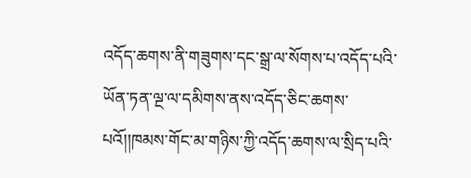འདོད་ཆགས་ནི་གཟུགས་དང་སྒྲ་ལ་སོགས་པ་འདོད་པའི་ཡོན་ཏན་ལྔ་ལ་དམིགས་ནས་འདོད་ཅིང་ཆགས་པའོ།།ཁམས་གོང་མ་གཉིས་ཀྱི་འདོད་ཆགས་ལ་སྲིད་པའི་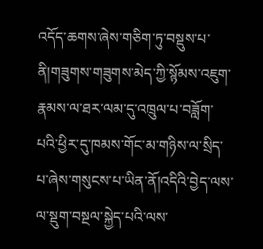འདོད་ཆགས་ཞེས་གཅིག་ཏུ་བསྡུས་པ་ནི།གཟུགས་གཟུགས་མེད་ཀྱི་སྙོམས་འཇུག་རྣམས་ལ་ཐར་ལམ་དུ་འཁྲུལ་པ་བཟློག་པའི་ཕྱིར་དུ་ཁམས་གོང་མ་གཉིས་ལ་སྲིད་པ་ཞེས་གསུངས་པ་ཡིན་ནོ།འདིའི་བྱེད་ལས་ལ་སྡུག་བསྔལ་སྐྱེད་པའི་ལས་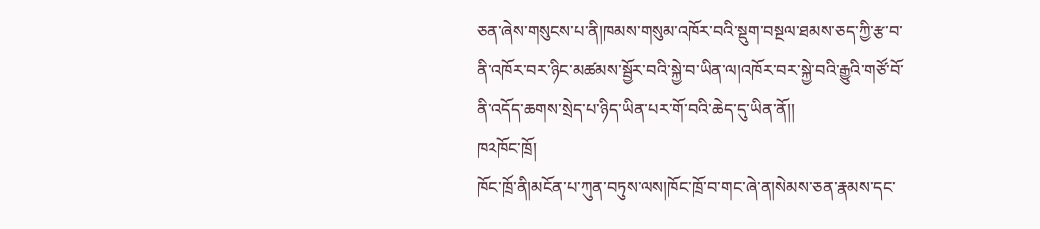ཅན་ཞེས་གསུངས་པ་ནི།ཁམས་གསུམ་འཁོར་བའི་སྡུག་བསྔལ་ཐམས་ཅད་ཀྱི་རྩ་བ་ནི་འཁོར་བར་ཉིང་མཚམས་སྦྱོར་བའི་སྐྱེ་བ་ཡིན་ལ།འཁོར་བར་སྐྱེ་བའི་རྒྱུའི་གཙོ་བོ་ནི་འདོད་ཆགས་སྲེད་པ་ཉིད་ཡིན་པར་གོ་བའི་ཆེད་དུ་ཡིན་ནོ།།
ཁ༢ཁོང་ཁྲོ།
ཁོང་ཁྲོ་ནི།མངོན་པ་ཀུན་བཏུས་ལས།ཁོང་ཁྲོ་བ་གང་ཞེ་ན།སེམས་ཅན་རྣམས་དང་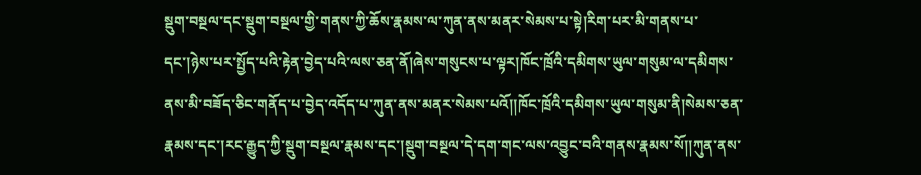སྡུག་བསྔལ་དང་སྡུག་བསྔལ་གྱི་གནས་ཀྱི་ཆོས་རྣམས་ལ་ཀུན་ནས་མནར་སེམས་པ་སྟེ།རིག་པར་མི་གནས་པ་དང་།ཉེས་པར་སྤྱོད་པའི་རྟེན་བྱེད་པའི་ལས་ཅན་ནོ།ཞེས་གསུངས་པ་ལྟར།ཁོང་ཁྲོའི་དམིགས་ཡུལ་གསུམ་ལ་དམིགས་ནས་མི་བཟོད་ཅིང་གནོད་པ་བྱེད་འདོད་པ་ཀུན་ནས་མནར་སེམས་པའོ།།ཁོང་ཁྲོའི་དམིགས་ཡུལ་གསུམ་ནི།སེམས་ཅན་རྣམས་དང་།རང་རྒྱུད་ཀྱི་སྡུག་བསྔལ་རྣམས་དང་།སྡུག་བསྔལ་དེ་དག་གང་ལས་འབྱུང་བའི་གནས་རྣམས་སོ།།ཀུན་ནས་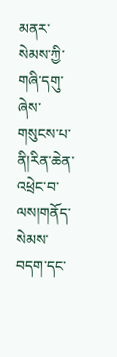མནར་སེམས་ཀྱི་གཞི་དགུ་ཞེས་གསུངས་པ་ནི།རིན་ཆེན་འཕྲེང་བ་ལས།གནོད་སེམས་བདག་དང་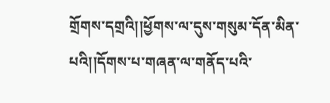གྲོགས་དགྲའི།།ཕྱོགས་ལ་དུས་གསུམ་དོན་མིན་པའི།།དོགས་པ་གཞན་ལ་གནོད་པའི་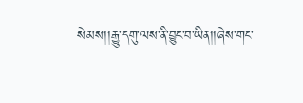སེམས།།རྒྱུ་དགུ་ལས་ནི་བྱུང་བ་ཡིན།།ཞེས་གང་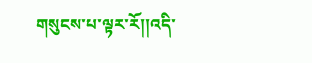གསུངས་པ་ལྟར་རོ།།འདི་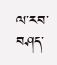ལ་རབ་བཤད་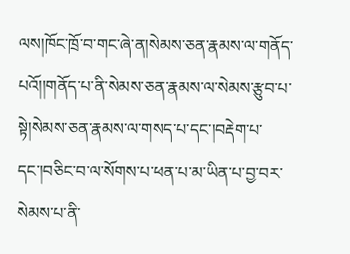ལས།ཁོང་ཁྲོ་བ་གང་ཞེ་ན།སེམས་ཅན་རྣམས་ལ་གནོད་པའོ།།གནོད་པ་ནི་སེམས་ཅན་རྣམས་ལ་སེམས་རྩུབ་པ་སྟེ།སེམས་ཅན་རྣམས་ལ་གསད་པ་དང་།བརྡེག་པ་དང་།བཅིང་བ་ལ་སོགས་པ་ཕན་པ་མ་ཡིན་པ་བྱ་བར་སེམས་པ་ནི་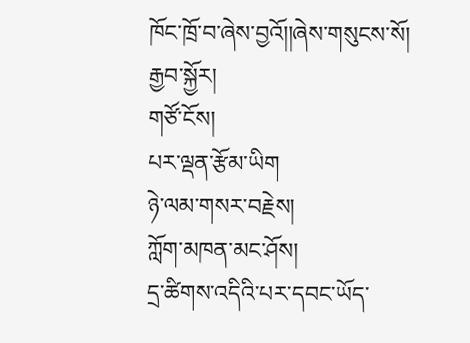ཁོང་ཁྲོ་བ་ཞེས་བྱའོ།།ཞེས་གསུངས་སོ།
རྒྱབ་སྐྱོར།
གཙོ་ངོས།
པར་ལྡན་རྩོམ་ཡིག
ཉེ་ལམ་གསར་བརྗེས།
ཀློག་མཁན་མང་ཤོས།
དྲ་ཚིགས་འདིའི་པར་དབང་ཡོད་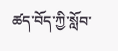ཚད་བོད་ཀྱི་སློབ་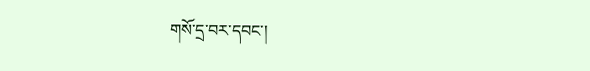གསོ་དྲ་བར་དབང་།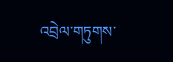འབྲེལ་གཏུགས་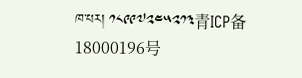ཁ་པར། ༡༨༩༩༧༢༤༥༢༡༣青ICP备18000196号